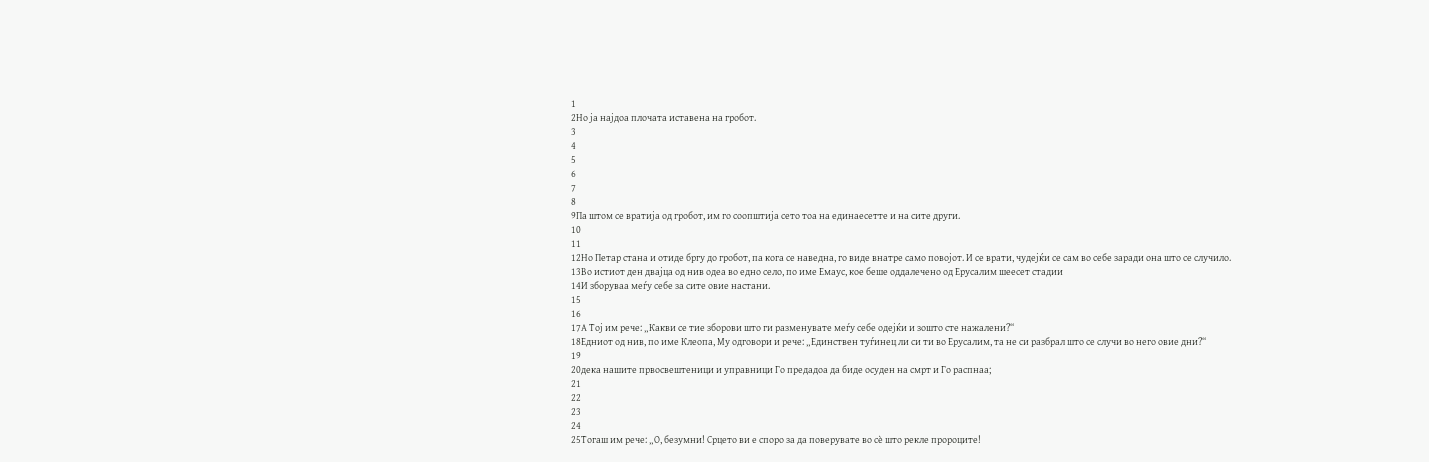1
2Но ја најдоа плочата иставена на гробот.
3
4
5
6
7
8
9Па штом се вратија од гробот, им го соопштија сето тоа на единаесетте и на сите други.
10
11
12Но Петар стана и отиде бргу до гробот, па кога се наведна, го виде внатре само повојот. И се врати, чудејќи се сам во себе заради она што се случило.
13Во истиот ден двајца од нив одеа во едно село, по име Емаус, кое беше оддалечено од Ерусалим шеесет стадии
14И зборуваа меѓу себе за сите овие настани.
15
16
17А Тој им рече: „Какви се тие зборови што ги разменувате меѓу себе одејќи и зошто сте нажалени?“
18Едниот од нив, по име Клеопа, Му одговори и рече: „Единствен туѓинец ли си ти во Ерусалим, та не си разбрал што се случи во него овие дни?“
19
20дека нашите првосвештеници и управници Го предадоа да биде осуден на смрт и Го распнаа;
21
22
23
24
25Тогаш им рече: „О, безумни! Срцето ви е споро за да поверувате во сѐ што рекле пророците!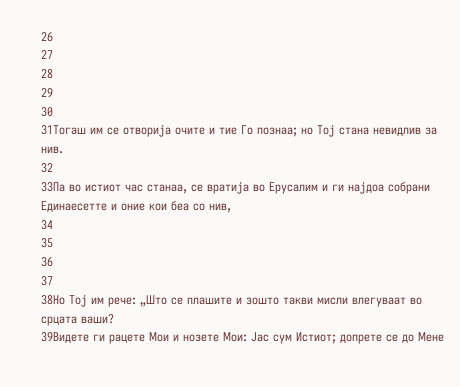26
27
28
29
30
31Тогаш им се отворија очите и тие Го познаа; но Тој стана невидлив за нив.
32
33Па во истиот час станаа, се вратија во Ерусалим и ги најдоа собрани Единаесетте и оние кои беа со нив,
34
35
36
37
38Но Тој им рече: „Што се плашите и зошто такви мисли влегуваат во срцата ваши?
39Видете ги рацете Мои и нозете Мои: Јас сум Истиот; допрете се до Мене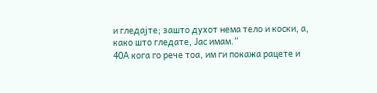и гледајте; зашто духот нема тело и коски, а, како што гледате, Јас имам.“
40А кога го рече тоа, им ги покажа рацете и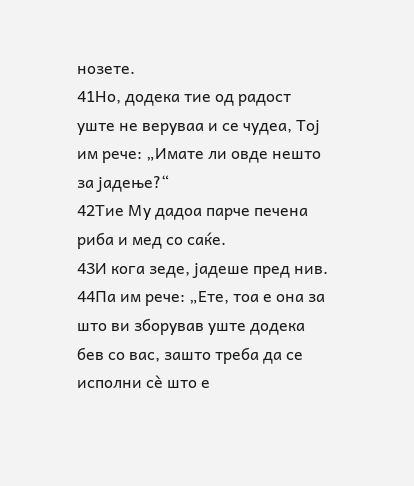нозете.
41Но, додека тие од радост уште не веруваа и се чудеа, Тој им рече: „Имате ли овде нешто за јадење?“
42Тие Му дадоа парче печена риба и мед со саќе.
43И кога зеде, јадеше пред нив.
44Па им рече: „Ете, тоа е она за што ви зборував уште додека бев со вас, зашто треба да се исполни сѐ што е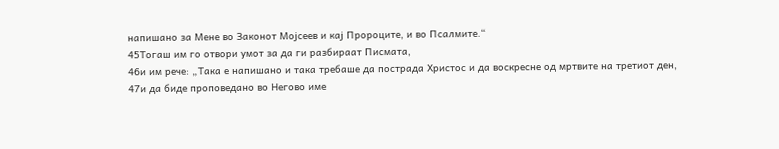напишано за Мене во Законот Мојсеев и кај Пророците, и во Псалмите.“
45Тогаш им го отвори умот за да ги разбираат Писмата,
46и им рече: „Така е напишано и така требаше да пострада Христос и да воскресне од мртвите на третиот ден,
47и да биде проповедано во Негово име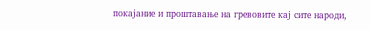покајание и проштавање на гревовите кај сите народи,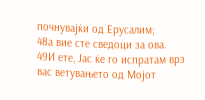почнувајќи од Ерусалим;
48а вие сте сведоци за ова.
49И ете, Јас ќе го испратам врз вас ветувањето од Мојот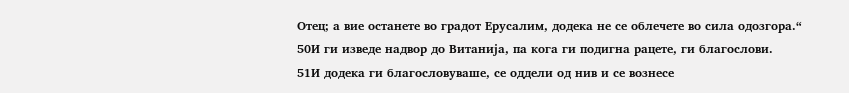Отец; а вие останете во градот Ерусалим, додека не се облечете во сила одозгора.“
50И ги изведе надвор до Витанија, па кога ги подигна рацете, ги благослови.
51И додека ги благословуваше, се оддели од нив и се вознесе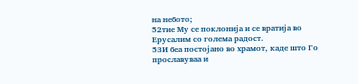на небото;
52тие Му се поклонија и се вратија во Ерусалим со голема радост.
53И беа постојано во храмот, каде што Го прославуваа и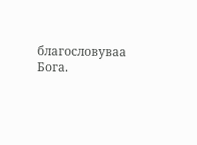благословуваа Бога.